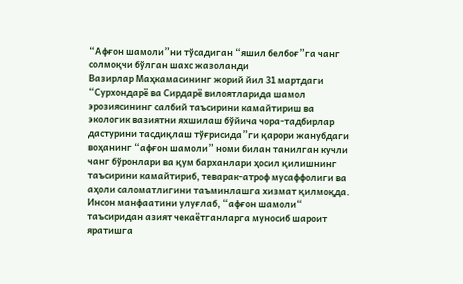“Афғон шамоли”ни тўсадиган “яшил белбоғ”га чанг солмоқчи бўлган шахс жазоланди
Вазирлар Маҳкамасининг жорий йил 31 мартдаги “Сурхондарё ва Сирдарё вилоятларида шамол эрозиясининг салбий таъсирини камайтириш ва экологик вазиятни яхшилаш бўйича чора-тадбирлар дастурини тасдиқлаш тўғрисида”ги қарори жанубдаги воҳанинг “афғон шамоли” номи билан танилган кучли чанг бўронлари ва қум барханлари ҳосил қилишнинг таъсирини камайтириб, теварак-атроф мусаффолиги ва аҳоли саломатлигини таъминлашга хизмат қилмоқда.
Инсон манфаатини улуғлаб, “афғон шамоли“ таъсиридан азият чекаётганларга муносиб шароит яратишга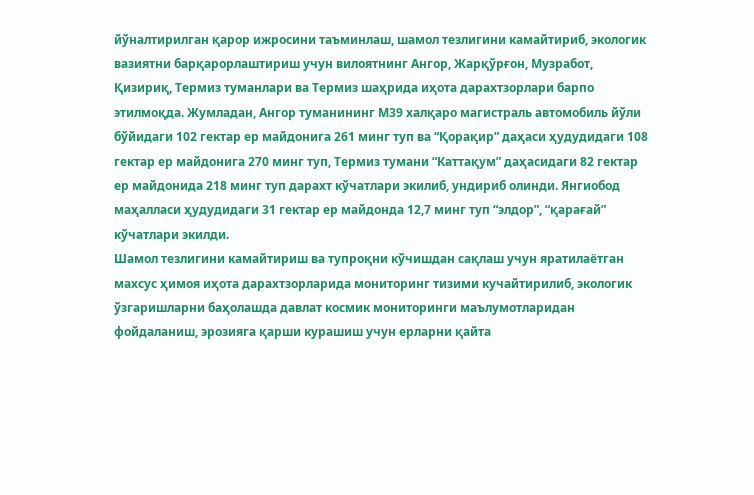йўналтирилган қарор ижросини таъминлаш, шамол тезлигини камайтириб, экологик вазиятни барқарорлаштириш учун вилоятнинг Ангор, Жарқўрғон, Музработ, Қизириқ, Термиз туманлари ва Термиз шаҳрида иҳота дарахтзорлари барпо этилмоқда. Жумладан, Ангор туманининг М39 халқаро магистраль автомобиль йўли бўйидаги 102 гектар ер майдонига 261 минг туп ва “Қорақир” даҳаси ҳудудидаги 108 гектар ер майдонига 270 минг туп, Термиз тумани “Каттақум” даҳасидаги 82 гектар ер майдонида 218 минг туп дарахт кўчатлари экилиб, ундириб олинди. Янгиобод маҳалласи ҳудудидаги 31 гектар ер майдонда 12,7 минг туп “элдор”, “қарағай” кўчатлари экилди.
Шамол тезлигини камайтириш ва тупроқни кўчишдан сақлаш учун яратилаётган махсус ҳимоя иҳота дарахтзорларида мониторинг тизими кучайтирилиб, экологик ўзгаришларни баҳолашда давлат космик мониторинги маълумотларидан фойдаланиш, эрозияга қарши курашиш учун ерларни қайта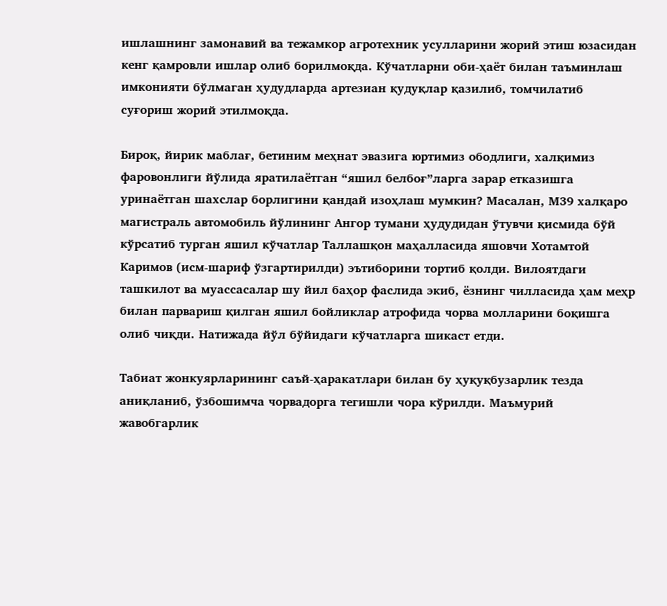ишлашнинг замонавий ва тежамкор агротехник усулларини жорий этиш юзасидан кенг қамровли ишлар олиб борилмоқда. Кўчатларни оби-ҳаёт билан таъминлаш имконияти бўлмаган ҳудудларда артезиан қудуқлар қазилиб, томчилатиб суғориш жорий этилмоқда.

Бироқ, йирик маблағ, бетиним меҳнат эвазига юртимиз ободлиги, халқимиз фаровонлиги йўлида яратилаётган “яшил белбоғ”ларга зарар етказишга уринаётган шахслар борлигини қандай изоҳлаш мумкин? Масалан, М39 халқаро магистраль автомобиль йўлининг Ангор тумани ҳудудидан ўтувчи қисмида бўй кўрсатиб турган яшил кўчатлар Таллашқон маҳалласида яшовчи Хотамтой Каримов (исм-шариф ўзгартирилди) эътиборини тортиб қолди. Вилоятдаги ташкилот ва муассасалар шу йил баҳор фаслида экиб, ёзнинг чилласида ҳам меҳр билан парвариш қилган яшил бойликлар атрофида чорва молларини боқишга олиб чиқди. Натижада йўл бўйидаги кўчатларга шикаст етди.

Табиат жонкуярларининг саъй-ҳаракатлари билан бу ҳуқуқбузарлик тезда аниқланиб, ўзбошимча чорвадорга тегишли чора кўрилди. Маъмурий жавобгарлик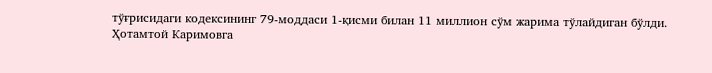тўғрисидаги кодексининг 79-моддаси 1-қисми билан 11 миллион сўм жарима тўлайдиган бўлди. Ҳотамтой Каримовга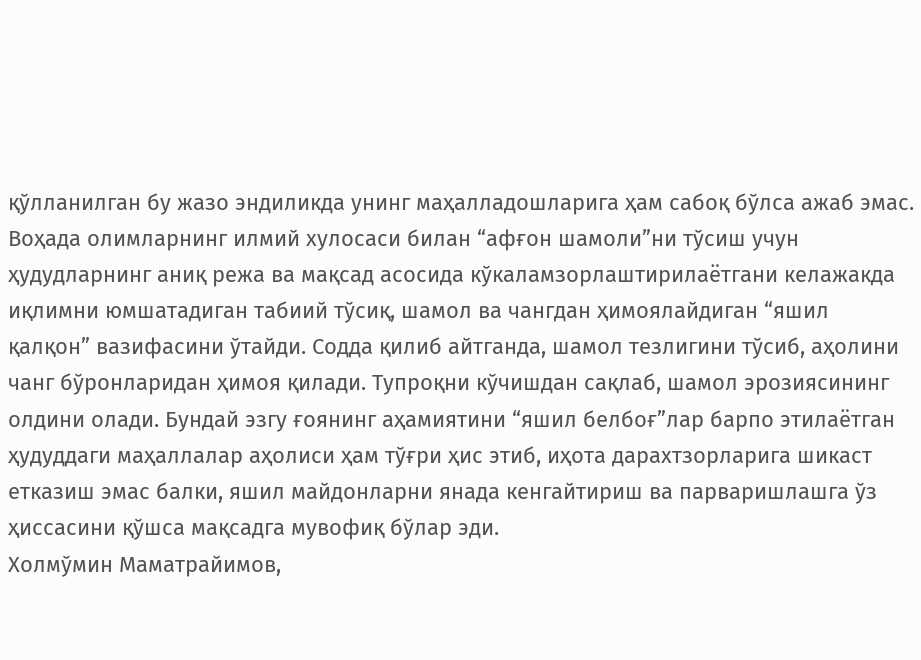қўлланилган бу жазо эндиликда унинг маҳалладошларига ҳам сабоқ бўлса ажаб эмас.
Воҳада олимларнинг илмий хулосаси билан “афғон шамоли”ни тўсиш учун ҳудудларнинг аниқ режа ва мақсад асосида кўкаламзорлаштирилаётгани келажакда иқлимни юмшатадиган табиий тўсиқ, шамол ва чангдан ҳимоялайдиган “яшил қалқон” вазифасини ўтайди. Содда қилиб айтганда, шамол тезлигини тўсиб, аҳолини чанг бўронларидан ҳимоя қилади. Тупроқни кўчишдан сақлаб, шамол эрозиясининг олдини олади. Бундай эзгу ғоянинг аҳамиятини “яшил белбоғ”лар барпо этилаётган ҳудуддаги маҳаллалар аҳолиси ҳам тўғри ҳис этиб, иҳота дарахтзорларига шикаст етказиш эмас балки, яшил майдонларни янада кенгайтириш ва парваришлашга ўз ҳиссасини қўшса мақсадга мувофиқ бўлар эди.
Холмўмин Маматрайимов,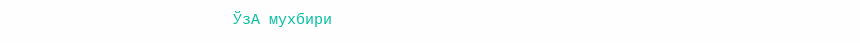ЎзА мухбири